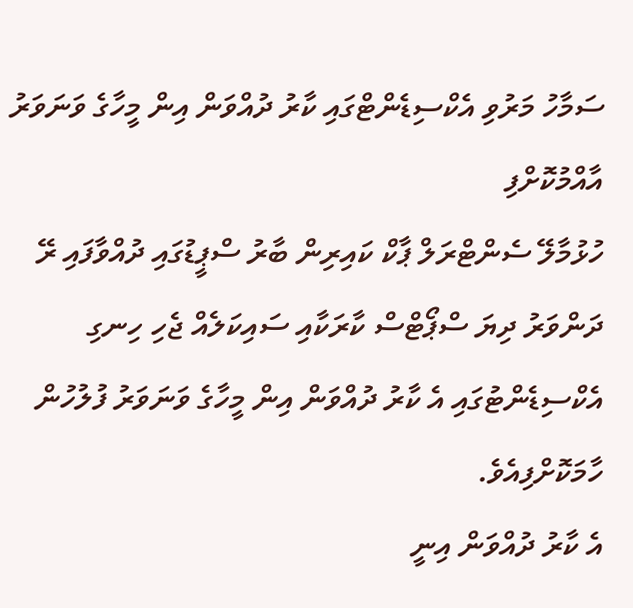ސަމާހު މަރުވި އެކްސިޑެންޓްގައި ކާރު ދުއްވަން އިން މީހާގެ ވަނަވަރު އާއްމުކޮށްފި
ހުޅުމާލޭ ސެންޓްރަލް ޕާކް ކައިރިން ބާރު ސްޕީޑުގައި ދުއްވާފައި ރޭ ދަންވަރު ދިޔަ ސްޕޯޓްސް ކާރަކާއި ސައިކަލެއް ޖެހި ހިނގި އެކްސިޑެންޓުގައި އެ ކާރު ދުއްވަން އިން މީހާގެ ވަނަވަރު ފުލުހުން ހާމަކޮށްފިއެވެ.
އެ ކާރު ދުއްވަން އިނީ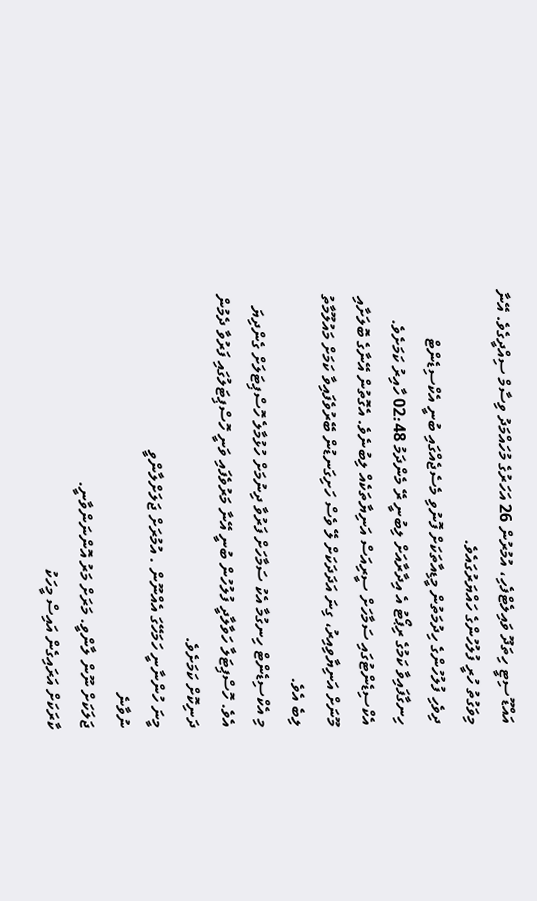އައްޑޫ ސިޓީ ހިތަދޫ ވައިލެޓްފެހި، އުމުރުން 26 އަހަރުގެ މުހައްމަދު ވިސާމް ސިއްދީގެވެ. އޭނާ މިވަގުތު ހުރީ ފުލުހުންގެ ހައްޔަރުގައެވެ.
ދިވެހި ފުލުހުންގެ ހިދުމަތުން މީޑިއާތަކަށް ފޮނުވި މެސެޖެއްގައި ބުނީ އެކްސިޑެންޓް ހިނގާފައިވާ ކަމުގެ ރިޕޯޓު އެ އިދާރާއަށް ލިބުނީ ރޭ މެންދަމު 02:48 ހާއިރު ކަމަށެވެ.
އެކްސިޑެންޓުގައި ސަމާހަށް ސީރިއަސް އަނިޔާތަކެއް ލިބުނެވެ. އެގޮތުން އޭނާގެ ބޮލަށާއި މޫނަށް އަނިޔާވިއިރު، ގިނަ އަދަދަކަށް ލޭ ވެސް ހަށިގަނޑުން ބޭރުވެފައިވާ ކަމަށް މައުލޫމާތު ލިބެ އެވެ.
މި އެކްސިޑެންޓް ހިނގުމާ އެކު ސަމާހަށް ފަރުވާ ދިނުމަށް ހުޅުމާލެ ހޮސްޕިޓަލަށް ގެންދިޔަ އެވެ. ހޮސްޕިޓަލާ ހަވާލާދީ ފުލުހުން ބުނީ އޭނާ މަރުވެފައި ވަނީ ހޮސްޕިޓަލުގައި ފަރުވާ ދެމުން ދަނިކޮށް ކަމަށެވެ.
މީނަ ހުންނާނީ ހަމަހޭގަ އެއްނޫން . އުމުރަށް ޖަލަށްލާންވީ
ނުވާނެ
ޖަލަކަށް ނޫން ލާންވީ. މަރަށް މަރު އޮންނަންވާނީ.
ކާރަކަށް އަރައިގެން އައިސް މީހަކު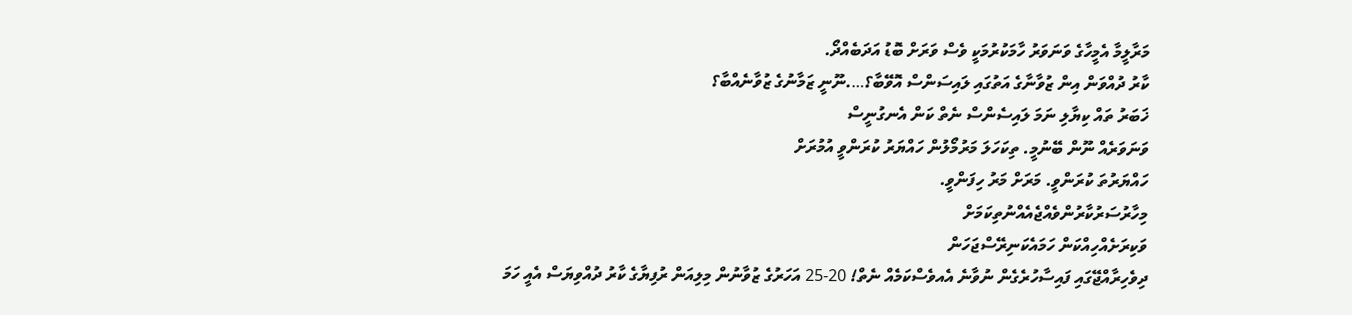މަރާލީމާ އެމީހާގެ ވަނަވަރު ހާމަކުރުމަކީ ވެސް ވަރަށް ބޮޑު އަދަބެއްދޯ.
ކާރު ދުއްވަން އިން ޒުވާނާގެ އަތުގައި ލައިސަންސް އޮވޭބާ؟….ނޫނީ ޒަމާނުގެ ޒުވާނެއްބާ؟
ޚަބަރު ތައް ކިޔާލި ނަމަ ލައިސެންސް ނެތް ކަން އެނގުނީސް
ވަނަވަރެއް ނޫން ބޭނުމީ. ތިކަހަލަ މަރުމޯލުން ހައްޔަރު ކުރަންވީ އުމުރަށް
ހައްޔަރުތަ ކުރަންވީ. މަރަށް މަރު ހިފަންވީ.
މިހާރުސަރުކާރުންވެއްޖެއެއްނުތިކަމަށް
ވަކިރަށެއްހިއްކަން ހަމައެކަނިރޭސްޖަހަން
ދިވެހިރާއްޖޭގައި ފައިސާހުރެގެން ނުވާނެ އެއވެސްކަމެއް ނެތް! 20-25 އަހަރުގެ ޒުވާނުން މިލިއަން ރުފިޔާގެ ކާރު ދުއްވިޔަސް އެއީ ހަމަ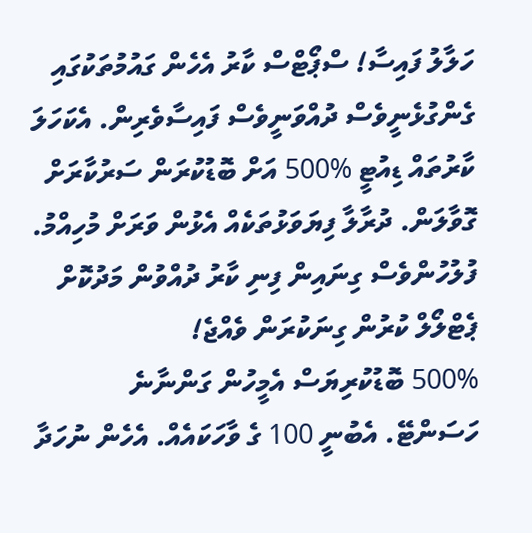ހަލާލު ފައިސާ! ސްޕޯޓްސް ކާރު އެހެން ގައުމުތަކުގައި ގެންގުޅެނީވެސް ދުއްވަނީވެސް ފައިސާވެރިން. އެކަހަލަ ކާރުތައް ޑިއުޓީ %500 އަށް ބޮޑުކުރަން ސަރުކާރަށް ގޮވާލަން. ދުރާލާ ފިޔަވަޅުތަކެއް އެޅުން ވަރަށް މުހިއްމު. ފުލުހުންވެސް ގިނައިން ފިނި ކާރު ދުއްވުން މަދުކޮށް ޕެޓްލޯލް ކުރުން ގިނަކުރަން ވެއްޖެ!
500% ބޮޑުކުރިޔަސް އެމީހުން ގަންނާނެ
ހަސަންޓޭ. އެބުނީ 100 ގެ ވާހަކައެއް. އެހެން ނުހަދާ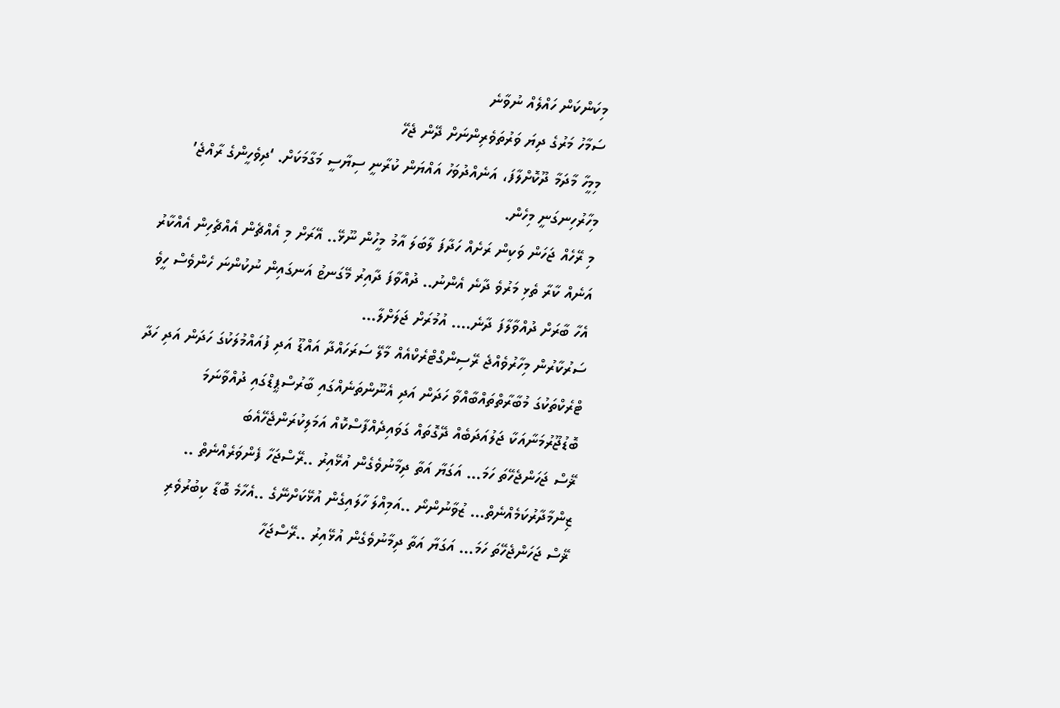މިކަންކަން ހައްލެއް ނުވާނެ
ސަމާހު މަރުގެ ދިޔަ ވަރުތަވެރިންނަށް ދޭން ޖެހޭ
މިމީހާ މާދަމާ ދޫކޮށްލާފަ، އަނެއްދުވަހު އައްޔަން ކުރާނީ ސިޔާސީ މަގާމަކަށް. ‘ދިވެހީންގެ ރާއްޖެ’ މިހާރުހިނގަނީ މިހެން.
މި ރޭހެއް ޖަހަން ވަކިން ރަށެއް ހަދާފަ ލާބަލަ އާމު މީހުން ނޫޅޭ.. އޭރަށް މި އެއްޗެން އެއްޗެހިން އެއްކާރު އަނެއް ކާރާ ތެޅި މަރުވެ ދާނެ އެންނު.. ދުއްވާފަ ދާއިރު މޭގަނޱު އަނގައިން ނުކުންނަ ހެންވެސް ހީވެ އެހާ ބާރަށް ދުއްވާލާފަ ދާނެ…. އުމުރަށް ޖަލަށްލާ…
ސަރުކާރުން މިހާރުވެއްޖެ ރޭސިންގްޓްރެކްއެއް މާލޭ ސަރަހައްދާ އައްޑޫ އަދި ފުއައްމުލަކުގަ ހަދަން އަދި ހަދާ ޓްރެކްތަކުގަ މުބާރާތްތައްބާއްވާ ހަދަން އަދި އެނޫންތަނެއްގައި ބާރުސްޕީޑްގައި ދުއްވާނަމަ ބޮޑުޖޫރުމަނާއަކާ ޖަލުއަދަބެއް ދޭގޮތައް ގަވައިދެއްފާސްކޮއް އަމަލިކުރަންޖެހޭއެބަ
ޜޭސް ޖަހަންޖެހޭތަ ހަމަ… އަގަޔާ އަތާ ދިމާނުވެގެން އުޅޭއިރު ..ރޭސްޖަހާ ފެންވަރެއްނެތް .. ޒިންމާދާރުކަމެއްނެތް… ޒުވާނުންނޯ ..އަމިއްލަ ހާލައިގެން އުޅޭކަށްނޭގެ ..އެހާމެ ބޮޑާ ކިބުރުވެރި
ޜޭސް ޖަހަންޖެހޭތަ ހަމަ… އަގަޔާ އަތާ ދިމާނުވެގެން އުޅޭއިރު ..ރޭސްޖަހާ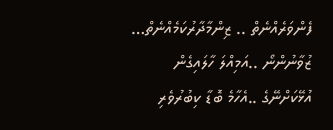ފެންވަރެއްނެތް .. ޒިންމާދާރުކަމެއްނެތް… ޒުވާނުންނޯ ..އަމިއްލަ ހާލައިގެން އުޅޭކަށްނޭގެ ..އެހާމެ ބޮޑާ ކިބުރުވެރި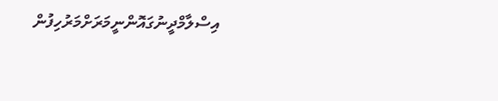އިސްލާމްދީނުގައޮންނީމަރަށްމަރުހިފުން